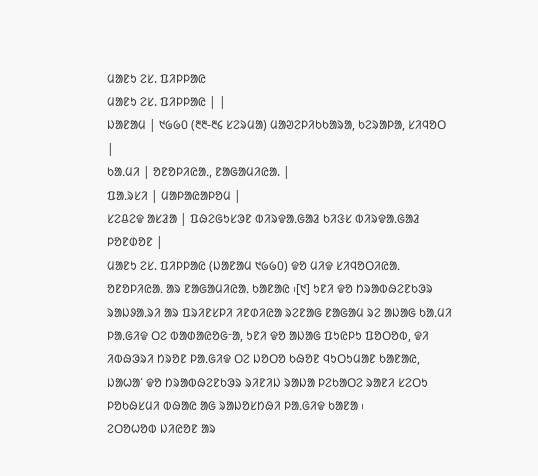ᱢᱟᱱᱩ ᱮᱥ. ᱯᱤᱞᱞᱟᱭ
ᱢᱟᱱᱩ ᱮᱥ. ᱯᱤᱞᱞᱟᱭ | |
ᱡᱟᱱᱟᱢ | ᱑᱙᱙᱐ (᱓᱓-᱓᱔ ᱥᱮᱨᱢᱟ) ᱢᱟᱣᱮᱞᱤᱠᱠᱟᱨᱟ, ᱠᱮᱨᱟᱞᱟ, ᱥᱤᱧᱚᱛ |
ᱠᱟᱹᱢᱤ | ᱚᱱᱚᱞᱤᱭᱟᱹ, ᱱᱟᱜᱟᱢᱤᱭᱟ. |
ᱯᱟᱹᱨᱥᱤ | ᱢᱟᱞᱟᱭᱟᱞᱚᱢ |
ᱥᱮᱪᱮᱫ ᱟᱥᱲᱟ | ᱯᱷᱮᱜᱩᱥᱳᱱ ᱵᱤᱨᱫᱟᱹᱜᱟᱲ ᱠᱤᱝᱥ ᱵᱤᱨᱫᱟᱹᱜᱟᱲ ᱞᱚᱱᱰᱚᱱ |
ᱢᱟᱱᱩ ᱮᱥ. ᱯᱤᱞᱞᱟᱭ (ᱡᱟᱱᱟᱢ ᱑᱙᱙᱐) ᱫᱚ ᱢᱤᱫ ᱥᱤᱧᱚᱛᱤᱭᱟᱹ ᱚᱱᱚᱞᱤᱭᱟᱹ ᱟᱨ ᱱᱟᱜᱟᱢᱤᱭᱟᱹ ᱠᱟᱱᱟᱭ ᱾[᱑] ᱩᱱᱤ ᱫᱚ ᱴᱨᱟᱵᱷᱮᱱᱠᱳᱨ ᱨᱟᱡᱽᱟᱹᱨᱤ ᱟᱨ ᱯᱨᱤᱱᱥᱞᱤ ᱤᱱᱰᱤᱭᱟ ᱨᱮᱱᱟᱜ ᱱᱟᱜᱟᱢ ᱨᱮ ᱟᱡᱟᱜ ᱠᱟᱹᱢᱤ ᱞᱟᱹᱜᱤᱫ ᱛᱮ ᱵᱟᱰᱟᱭᱚᱜᱼᱟ, ᱩᱱᱤ ᱫᱚ ᱟᱡᱟᱜ ᱯᱩᱭᱞᱩ ᱯᱚᱛᱚᱵ, ᱫᱤ ᱤᱵᱷᱳᱨᱤ ᱴᱨᱚᱱ ᱞᱟᱹᱜᱤᱫ ᱛᱮ ᱡᱚᱛᱚ ᱠᱷᱚᱱ ᱧᱩᱛᱩᱢᱟᱱ ᱠᱟᱱᱟᱭ, ᱡᱟᱦᱟᱸ ᱫᱚ ᱴᱨᱟᱵᱷᱮᱱᱠᱳᱨ ᱨᱤᱱᱤᱡ ᱨᱟᱡᱟ ᱞᱮᱠᱟᱛᱮ ᱨᱟᱱᱤ ᱥᱮᱛᱩ ᱞᱚᱠᱷᱥᱢᱤ ᱵᱷᱟᱭ ᱟᱜ ᱨᱟᱡᱚᱥᱴᱷᱤ ᱞᱟᱹᱜᱤᱫ ᱠᱟᱱᱟ ᱾
ᱮᱛᱚᱦᱚᱵ ᱡᱤᱭᱚᱱ ᱟᱨ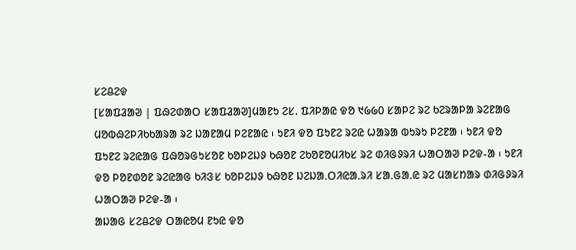ᱥᱮᱪᱮᱫ
[ᱥᱟᱯᱲᱟᱣ | ᱯᱷᱮᱰᱟᱛ ᱥᱟᱯᱲᱟᱣ]ᱢᱟᱱᱩ ᱮᱥ. ᱯᱤᱞᱟᱭ ᱫᱚ ᱑᱙᱙᱐ ᱥᱟᱞᱮ ᱨᱮ ᱠᱮᱨᱟᱞᱟ ᱨᱮᱱᱟᱜ ᱢᱚᱵᱷᱮᱞᱤᱠᱠᱟᱨᱟ ᱨᱮ ᱡᱟᱱᱟᱢ ᱞᱮᱱᱟᱭ ᱾ ᱩᱱᱤ ᱫᱚ ᱯᱩᱱᱮ ᱨᱮᱭ ᱦᱟᱨᱟ ᱵᱩᱨᱩ ᱞᱮᱱᱟ ᱾ ᱩᱱᱤ ᱫᱚ ᱯᱩᱱᱮ ᱨᱮᱭᱟᱜ ᱯᱷᱚᱨᱜᱩᱥᱚᱱ ᱠᱚᱞᱮᱡᱽ ᱠᱷᱚᱱ ᱮᱠᱚᱱᱚᱢᱤᱠᱥ ᱨᱮ ᱰᱤᱜᱽᱨᱤ ᱦᱟᱛᱟᱣ ᱞᱮᱫ-ᱟ ᱾ ᱩᱱᱤ ᱫᱚ ᱞᱚᱱᱰᱚᱱ ᱨᱮᱭᱟᱜ ᱠᱤᱝᱥ ᱠᱚᱞᱮᱡᱽ ᱠᱷᱚᱱ ᱡᱮᱡᱟᱹᱛᱤᱭᱟᱹᱨᱤ ᱥᱟᱹᱜᱟᱹᱭ ᱨᱮ ᱢᱟᱥᱴᱟᱨ ᱰᱤᱜᱽᱨᱤ ᱦᱟᱛᱟᱣ ᱞᱮᱫ-ᱟ ᱾
ᱟᱡᱟᱜ ᱥᱮᱪᱮᱫ ᱛᱟᱭᱚᱢ ᱱᱩᱭ ᱫᱚ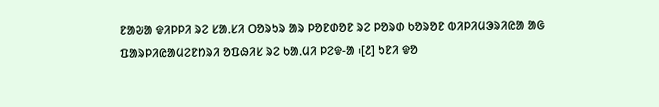ᱱᱟᱶᱟ ᱫᱤᱞᱞᱤ ᱨᱮ ᱥᱟᱹᱥᱤ ᱛᱚᱨᱩᱨ ᱟᱨ ᱞᱚᱱᱰᱚᱱ ᱨᱮ ᱞᱚᱨᱰ ᱠᱚᱨᱚᱱ ᱵᱤᱞᱤᱢᱳᱨᱤᱭᱟ ᱟᱜ ᱯᱟᱨᱞᱤᱭᱟᱢᱮᱱᱴᱨᱤ ᱚᱯᱷᱤᱥ ᱨᱮ ᱠᱟᱹᱢᱤ ᱞᱮᱫ-ᱟ ᱾[᱒] ᱩᱱᱤ ᱫᱚ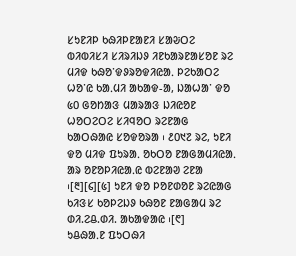ᱥᱩᱱᱤᱞ ᱠᱷᱤᱞᱱᱟᱱᱤ ᱥᱟᱶᱛᱮ ᱵᱤᱵᱤᱥᱤ ᱥᱤᱨᱤᱡᱽ ᱤᱱᱠᱟᱨᱱᱟᱥᱚᱱ ᱨᱮ ᱢᱤᱫ ᱠᱷᱚᱸᱫᱽᱨᱚᱫᱤᱭᱟᱹ ᱞᱮᱠᱟᱛᱮ ᱦᱚᱸᱭ ᱠᱟᱹᱢᱤ ᱟᱠᱟᱫ-ᱟ, ᱡᱟᱦᱟᱸ ᱫᱚ ᱕᱐ ᱜᱚᱴᱟᱝ ᱢᱟᱨᱟᱝ ᱡᱤᱭᱚᱱ ᱦᱚᱛᱮᱛᱮ ᱥᱤᱧᱚᱛ ᱨᱮᱱᱟᱜ ᱠᱟᱛᱷᱟᱭ ᱥᱚᱫᱚᱨᱟ ᱾ ᱒᱐᱑᱗ ᱨᱮ, ᱩᱱᱤ ᱫᱚ ᱢᱤᱫ ᱯᱩᱨᱟᱹ ᱚᱠᱛᱚ ᱱᱟᱜᱟᱢᱤᱭᱟᱹ ᱟᱨ ᱚᱱᱚᱞᱤᱭᱟᱹᱭ ᱵᱮᱱᱟᱣ ᱮᱱᱟ ᱾[᱓][᱔][᱕] ᱩᱱᱤ ᱫᱚ ᱞᱚᱱᱰᱚᱱ ᱨᱮᱭᱟᱜ ᱠᱤᱝᱥ ᱠᱚᱞᱮᱡᱽ ᱠᱷᱚᱱ ᱱᱟᱜᱟᱢ ᱨᱮ ᱰᱤ.ᱮᱪ.ᱰᱤ. ᱟᱠᱟᱫᱟᱭ ᱾[᱖]
ᱩᱪᱷᱟᱹᱱ ᱯᱩᱛᱷᱤ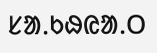ᱥᱟᱹᱠᱷᱭᱟᱹᱛ